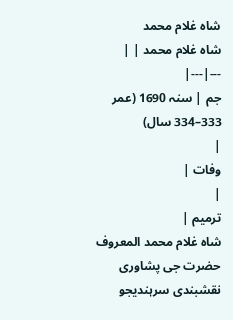شاہ غلام محمد
شاہ غلام محمد | |
---|---|
جم | سنہ 1690 (عمر 333–334 سال)
|
وفات |
|
ترمیم |
شاہ غلام محمد المعروف حضرت جی پشاوری نقشبندی سرہندیجو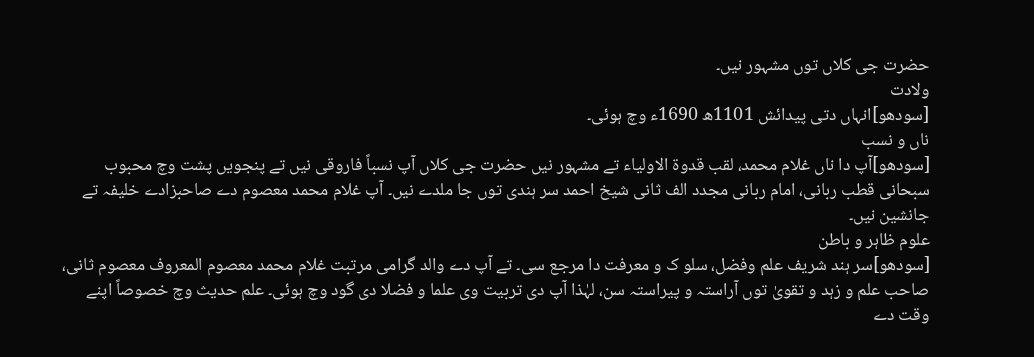حضرت جی کلاں توں مشہور نيں۔
ولادت
[سودھو]انہاں دتی پیدائش 1101ھ 1690ء وچ ہوئی۔
ناں و نسب
[سودھو]آپ دا ناں غلام محمد، لقب قدوۃ الاولیاء تے مشہور نيں حضرت جی کلاں آپ نسباً فاروقی نيں تے پنجويں پشت وچ محبوب سبحانی قطب ربانی، امام ربانی مجدد الف ثانی شیخ احمد سر ہندی توں جا ملدے نيں۔ آپ غلام محمد معصوم دے صاحبزادے خلیفہ تے جانشین نيں۔
علوم ظاہر و باطن
[سودھو]سر ہند شریف علم وفضل، سلو ک و معرفت دا مرجع سی۔ تے آپ دے والد گرامی مرتبت غلام محمد معصوم المعروف معصوم ثانی، صاحب علم و زہد و تقویٰ توں آراستہ و پیراستہ سن، لہٰذا آپ دی تربیت وی علما و فضلا دی گود وچ ہوئی۔ علم حدیث وچ خصوصاً اپنے وقت دے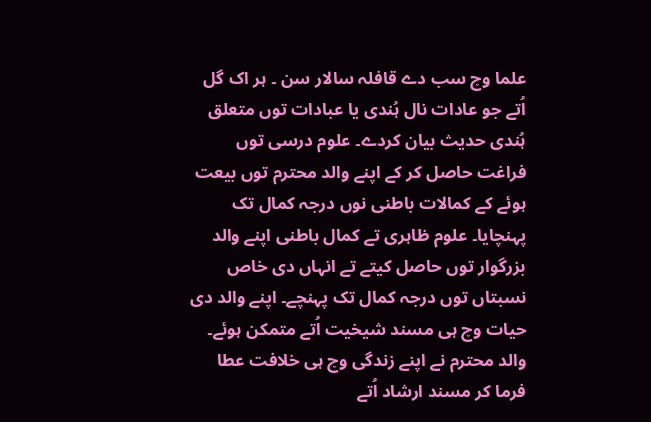علما وچ سب دے قافلہ سالار سن ۔ ہر اک گل اُتے جو عادات نال ہُندی یا عبادات توں متعلق ہُندی حدیث بیان کردے۔ علوم درسی توں فراغت حاصل کر کے اپنے والد محترم توں بیعت ہوئے کے کمالات باطنی نوں درجہ کمال تک پہنچایا۔ علوم ظاہری تے کمال باطنی اپنے والد بزرگوار توں حاصل کیتے تے انہاں دی خاص نسبتاں توں درجہ کمال تک پہنچے۔ اپنے والد دی حیات وچ ہی مسند شیخیت اُتے متمکن ہوئے۔ والد محترم نے اپنے زندگی وچ ہی خلافت عطا فرما کر مسند ارشاد اُتے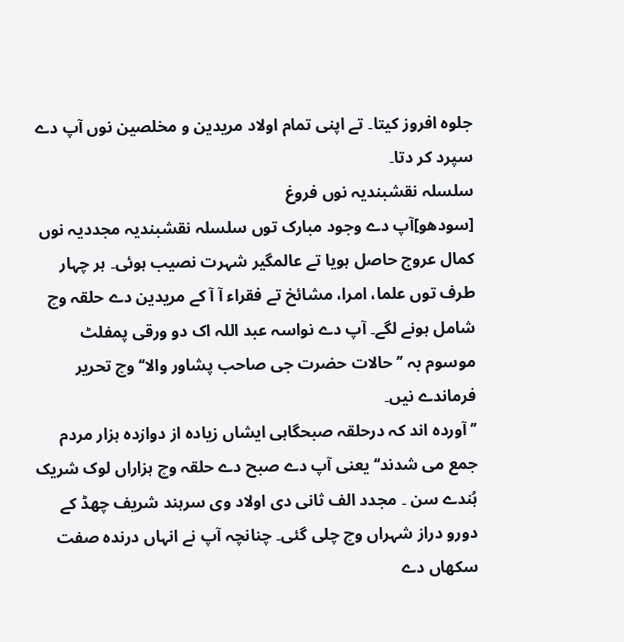جلوہ افروز کيتا۔ تے اپنی تمام اولاد مریدین و مخلصین نوں آپ دے سپرد کر دتا۔
سلسلہ نقشبندیہ نوں فروغ
[سودھو]آپ دے وجود مبارک توں سلسلہ نقشبندیہ مجددیہ نوں کمال عروج حاصل ہويا تے عالمگیر شہرت نصیب ہوئی۔ ہر چہار طرف توں علما، امرا، مشائخ تے فقراء آ آ کے مریدین دے حلقہ وچ شامل ہونے لگے۔ آپ دے نواسہ عبد اللہ اک دو ورقی پمفلٹ موسوم بہ ’’ حالات حضرت جی صاحب پشاور والا‘‘ وچ تحریر فرماندے نيں۔
’’ آوردہ اند کہ درحلقہ صبحگاہی ایشاں زیادہ از دوازدہ ہزار مردم جمع می شدند‘‘ یعنی آپ دے صبح دے حلقہ وچ ہزاراں لوک شریک ہُندے سن ۔ مجدد الف ثانی دی اولاد وی سرہند شریف چھڈ کے دورو دراز شہراں وچ چلی گئی۔ چنانچہ آپ نے انہاں درندہ صفت سکھاں دے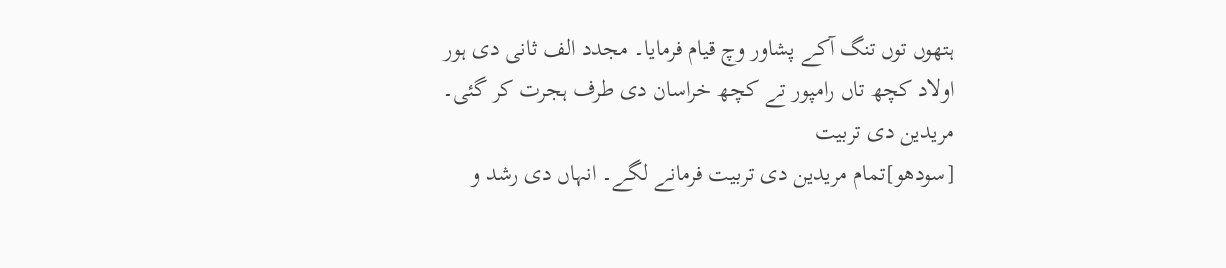ہتھوں توں تنگ آکے پشاور وچ قیام فرمایا۔ مجدد الف ثانی دی ہور اولاد کچھ تاں رامپور تے کچھ خراسان دی طرف ہجرت کر گئی۔
مریدین دی تربیت
[سودھو]تمام مریدین دی تربیت فرمانے لگے۔ انہاں دی رشد و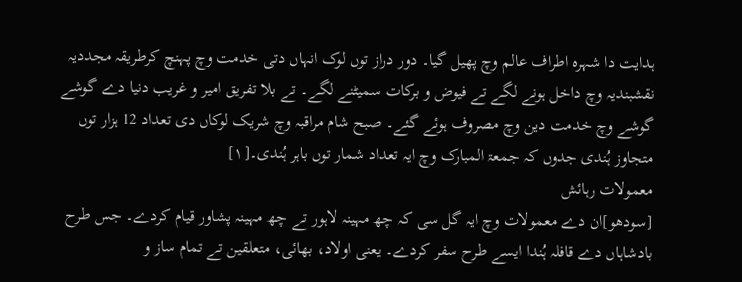ہدایت دا شہرہ اطراف عالم وچ پھیل گیا۔ دور دراز توں لوک انہاں دتی خدمت وچ پہنچ کرطریقہ مجددیہ نقشبندیہ وچ داخل ہونے لگے تے فیوض و برکات سمیٹنے لگے۔ تے بلا تفریق امیر و غریب دنیا دے گوشے گوشے وچ خدمت دین وچ مصروف ہوئے گئے۔ صبح شام مراقبہ وچ شریک لوکاں دی تعداد 12 ہزار توں متجاوز ہُندی جدوں کہ جمعۃ المبارک وچ ایہ تعداد شمار توں باہر ہُندی۔[۱]
معمولات رہائش
[سودھو]ان دے معمولات وچ ایہ گل سی کہ چھ مہینہ لاہور تے چھ مہینہ پشاور قیام کردے۔ جس طرح بادشاہاں دے قافلہ ہُندا ايسے طرح سفر کردے۔ یعنی اولاد، بھائی، متعلقین تے تمام ساز و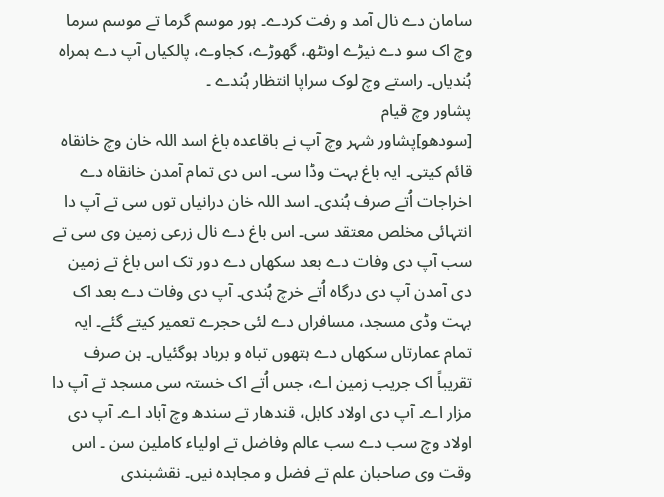سامان دے نال آمد و رفت کردے۔ ہور موسم گرما تے موسم سرما وچ اک سو دے نیڑے اونٹھ، گھوڑے، کجاوے، پالکیاں آپ دے ہمراہ ہُندیاں۔ راستے وچ لوک سراپا انتظار ہُندے ۔
پشاور وچ قیام
[سودھو]پشاور شہر وچ آپ نے باقاعدہ باغ اسد اللہ خان وچ خانقاہ قائم کيتی۔ ایہ باغ بہت وڈا سی۔ اس دی تمام آمدن خانقاہ دے اخراجات اُتے صرف ہُندی۔ اسد اللہ خان درانیاں توں سی تے آپ دا انتہائی مخلص معتقد سی۔ اس باغ دے نال زرعی زمین وی سی تے سب آپ دی وفات دے بعد سکھاں دے دور تک اس باغ تے زمین دی آمدن آپ دی درگاہ اُتے خرچ ہُندی۔ آپ دی وفات دے بعد اک بہت وڈی مسجد، مسافراں دے لئی حجرے تعمیر کیتے گئے۔ ایہ تمام عمارتاں سکھاں دے ہتھوں تباہ و برباد ہوگئياں۔ ہن صرف تقریباً اک جریب زمین اے، جس اُتے اک خستہ سی مسجد تے آپ دا مزار اے۔ آپ دی اولاد کابل، قندھار تے سندھ وچ آباد اے۔ آپ دی اولاد وچ سب دے سب عالم وفاضل تے اولیاء کاملین سن ۔ اس وقت وی صاحبان علم تے فضل و مجاہدہ نيں۔ نقشبندی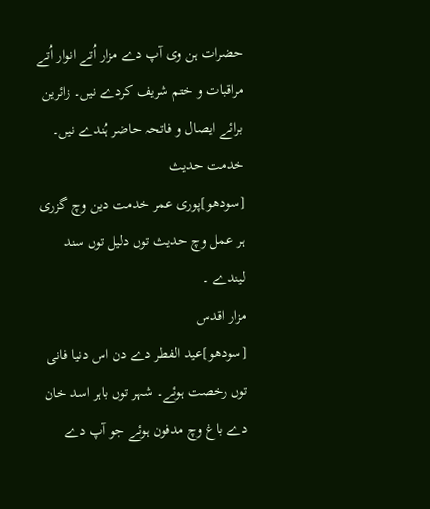حضرات ہن وی آپ دے مزار اُتے انوار اُتے مراقبات و ختم شریف کردے نيں۔ زائرین برائے ایصال و فاتحہ حاضر ہُندے نيں۔
خدمت حدیث
[سودھو]پوری عمر خدمت دین وچ گزری ہر عمل وچ حدیث توں دلیل توں سند لیندے ۔
مزار اقدس
[سودھو]عید الفطر دے دن اس دنیا فانی توں رخصت ہوئے۔ شہر توں باہر اسد خان دے باغ وچ مدفون ہوئے جو آپ دے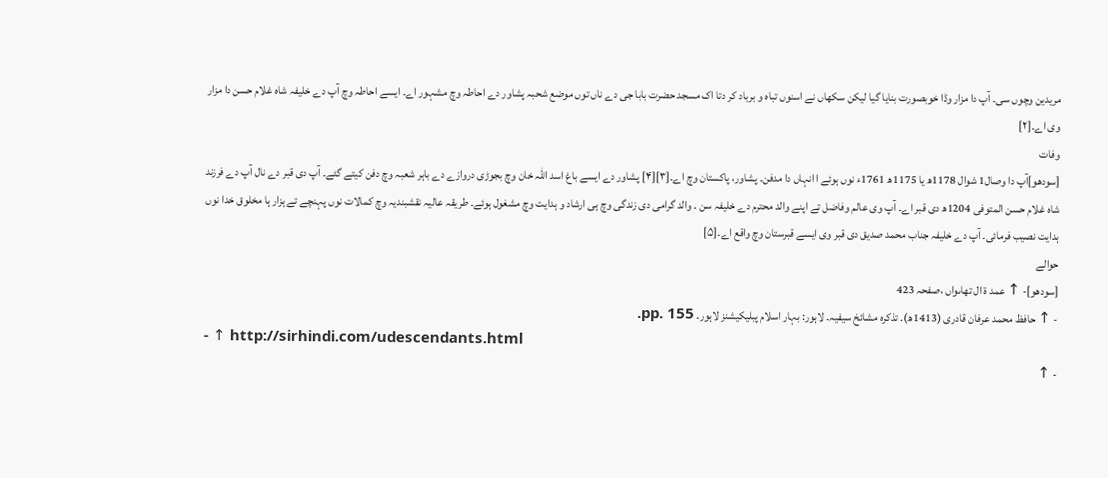مریدین وچوں سی۔ آپ دا مزار وڈا خوبصورت بنایا گیا لیکن سکھاں نے اسنوں تباہ و برباد کر دتا اک مسجد حضرت بابا جی دے ناں توں موضع شحبہ پشاور دے احاطہ وچ مشہور اے۔ ايسے احاطہ وچ آپ دے خلیفہ شاہ غلام حسن دا مزار وی اے۔[۲]
وفات
[سودھو]آپ دا وصال1 شوال 1178ھ یا 1175ھ 1761ء نوں ہوئے ا انہاں دا مدفن۔ پشاور، پاکستان وچ اے۔[۳][۴] پشاور دے ايسے باغ اسد اللہ خان وچ بجوڑی دروازے دے باہر شعبہ وچ دفن کیتے گئے۔ آپ دی قبر دے نال آپ دے فرزند شاہ غلام حسن المتوفی 1204ھ دی قبر اے۔ آپ وی عالم وفاضل تے اپنے والد محترم دے خلیفہ سن ۔ والد گرامی دی زندگی وچ ہی ارشاد و ہدایت وچ مشغول ہوئے۔ طریقہ عالیہ نقشبندیہ وچ کمالات نوں پہنچے تے ہزار ہا مخلوق خدا نوں ہدایت نصیب فرمائی۔ آپ دے خلیفہ جناب محمد صدیق دی قبر وی ايسے قبرستان وچ واقع اے۔[۵]
حوالے
[سودھو]- ↑ عمد ۃ ال تھاںواں ،صفحہ 423
- ↑ حافظ محمد عرفان قادری (1413ھ). تذکرہ مشائخ سیفیہ۔ لاہور: بہار اسلام پبلیکیشنز لاہور۔ pp. 155.
- ↑ http://sirhindi.com/udescendants.html
- ↑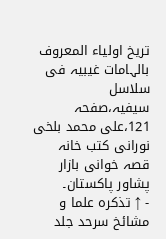تریخ اولیاء المعروف بالہامات غیبیہ فی سلاسل سیفیہ،صفحہ 121،علی محمد بلخی نورانی کتب خانہ قصہ خوانی بازار پشاور پاکستان۔
- ↑ تذکرہ علما و مشائخ سرحد جلد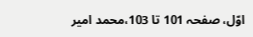اوّل، صفحہ 101 تا 103،محمد امیر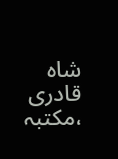شاہ قادری ،مکتبہ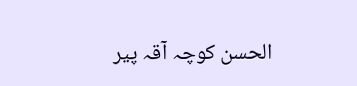الحسن کوچہ آقہ پیر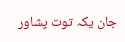جان یکہ توت پشاور